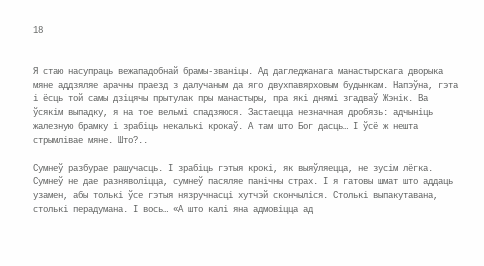18


Я стаю насупраць вежападобнай брамы-званіцы. Ад дагледжанага манастырскага дворыка мяне аддзяляе арачны праезд з далучаным да яго двухпавярховым будынкам. Напэўна, гэта і ёсць той самы дзіцячы прытулак пры манастыры, пра які днямі згадваў Жэнік. Ва ўсякім выпадку, я на тое вельмі спадзяюся. Застаецца незначная дробязь: адчыніць жалезную брамку і зрабіць некалькі крокаў. А там што Бог дасць… І ўсё ж нешта стрымлівае мяне. Што?..

Сумнеў разбурае рашучасць. І зрабіць гэтыя крокі, як выяўляецца, не зусім лёгка. Сумнеў не дае разняволіцца, сумнеў пасяляе панічны страх. І я гатовы шмат што аддаць узамен, абы толькі ўсе гэтыя нязручнасці хутчэй скончыліся. Столькі выпакутавана, столькі перадумана. І вось… «А што калі яна адмовіцца ад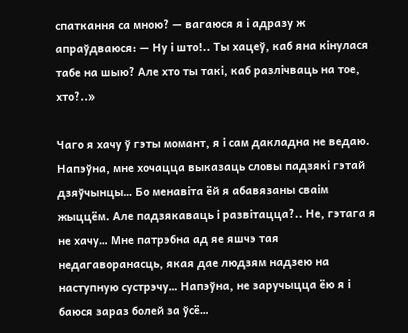спаткання са мною? — вагаюся я і адразу ж апраўдваюся: — Ну і што!.. Ты хацеў, каб яна кінулася табе на шыю? Але хто ты такі, каб разлічваць на тое, хто?..»

Чаго я хачу ў гэты момант, я і сам дакладна не ведаю. Напэўна, мне хочацца выказаць словы падзякі гэтай дзяўчынцы… Бо менавіта ёй я абавязаны сваім жыццём. Але падзякаваць і развітацца?.. Не, гэтага я не хачу… Мне патрэбна ад яе яшчэ тая недагаворанасць, якая дае людзям надзею на наступную сустрэчу… Напэўна, не заручыцца ёю я і баюся зараз болей за ўсё…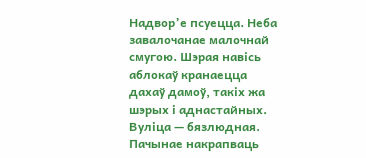Надвор’е псуецца. Неба завалочанае малочнай смугою. Шэрая навісь аблокаў кранаецца дахаў дамоў, такіх жа шэрых і аднастайных. Вуліца — бязлюдная. Пачынае накрапваць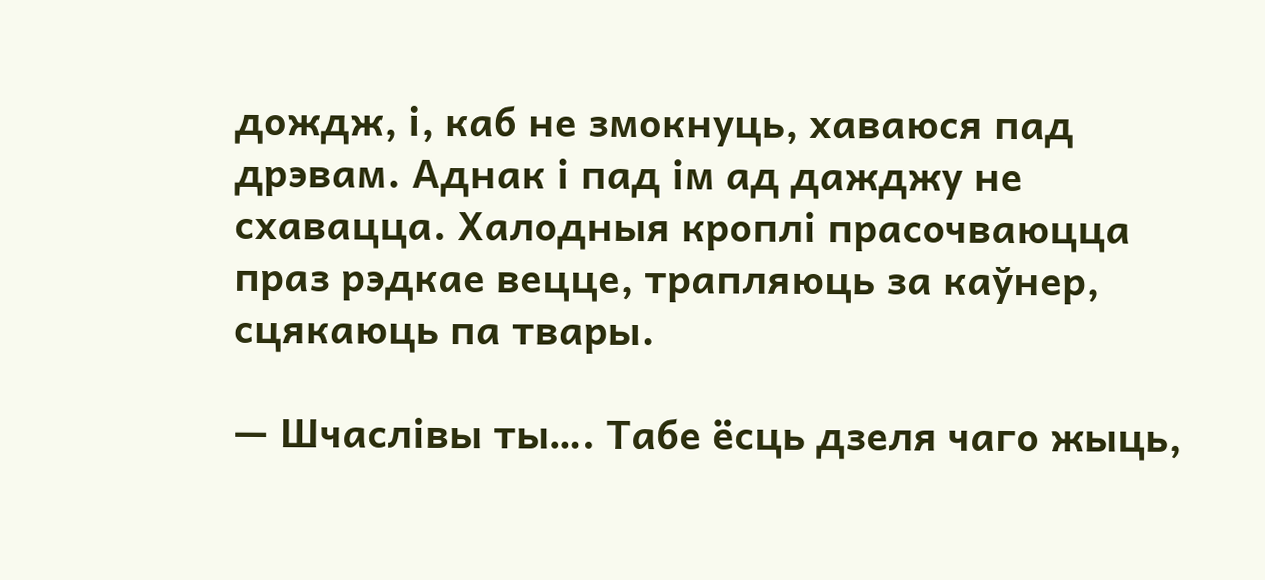дождж, і, каб не змокнуць, хаваюся пад дрэвам. Аднак і пад ім ад дажджу не схавацца. Халодныя кроплі прасочваюцца праз рэдкае вецце, трапляюць за каўнер, сцякаюць па твары.

— Шчаслівы ты…. Табе ёсць дзеля чаго жыць,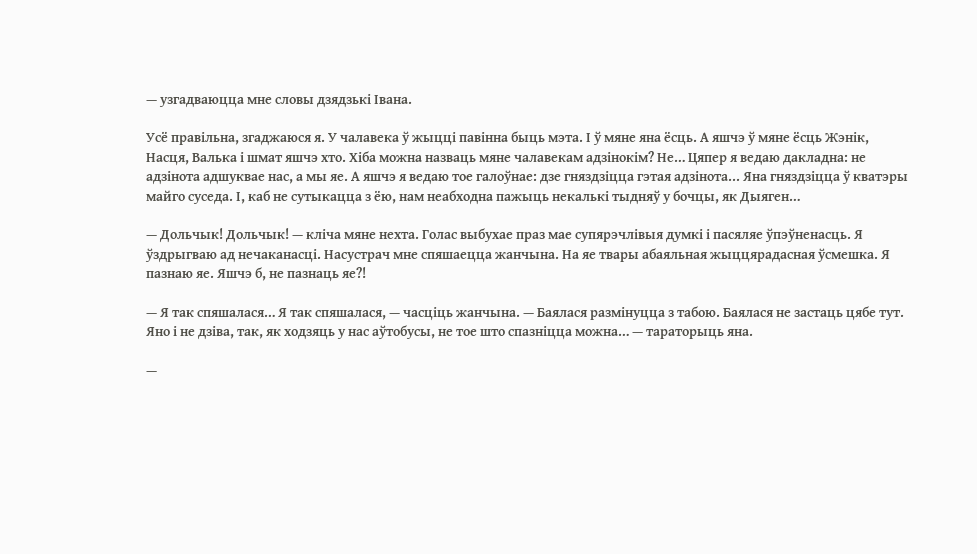— узгадваюцца мне словы дзядзькі Івана.

Усё правільна, згаджаюся я. У чалавека ў жыцці павінна быць мэта. І ў мяне яна ёсць. А яшчэ ў мяне ёсць Жэнік, Насця, Валька і шмат яшчэ хто. Хіба можна назваць мяне чалавекам адзінокім? Не… Цяпер я ведаю дакладна: не адзінота адшуквае нас, а мы яе. А яшчэ я ведаю тое галоўнае: дзе гняздзіцца гэтая адзінота... Яна гняздзіцца ў кватэры майго суседа. І, каб не сутыкацца з ёю, нам неабходна пажыць некалькі тыдняў у бочцы, як Дыяген…

— Дольчык! Дольчык! — кліча мяне нехта. Голас выбухае праз мае супярэчлівыя думкі і пасяляе ўпэўненасць. Я ўздрыгваю ад нечаканасці. Насустрач мне спяшаецца жанчына. На яе твары абаяльная жыццярадасная ўсмешка. Я пазнаю яе. Яшчэ б, не пазнаць яе?!

— Я так спяшалася… Я так спяшалася, — часціць жанчына. — Баялася размінуцца з табою. Баялася не застаць цябе тут. Яно і не дзіва, так, як ходзяць у нас аўтобусы, не тое што спазніцца можна… — тараторыць яна.

—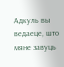Адкуль вы ведаеце, што мяне завуць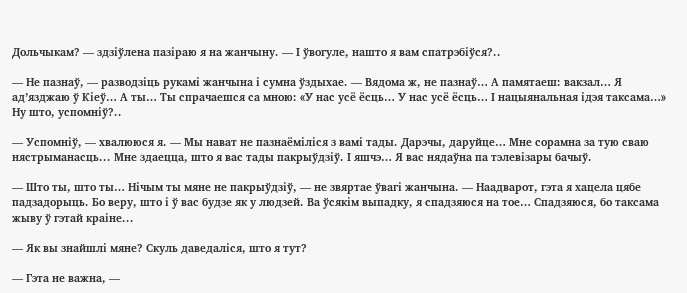Дольчыкам? — здзіўлена пазіраю я на жанчыну. — І ўвогуле, нашто я вам спатрэбіўся?..

— Не пазнаў, — разводзіць рукамі жанчына і сумна ўздыхае. — Вядома ж, не пазнаў… А памятаеш: вакзал… Я ад’язджаю ў Кіеў… А ты… Ты спрачаешся са мною: «У нас усё ёсць… У нас усё ёсць… І нацыянальная ідэя таксама…» Ну што, успомніў?..

— Успомніў, — хвалююся я. — Мы нават не пазнаёміліся з вамі тады. Дарэчы, даруйце… Мне сорамна за тую сваю нястрыманасць... Мне здаецца, што я вас тады пакрыўдзіў. І яшчэ… Я вас нядаўна па тэлевізары бачыў.

— Што ты, што ты… Нічым ты мяне не пакрыўдзіў, — не звяртае ўвагі жанчына. — Наадварот, гэта я хацела цябе падзадорыць. Бо веру, што і ў вас будзе як у людзей. Ва ўсякім выпадку, я спадзяюся на тое… Спадзяюся, бо таксама жыву ў гэтай краіне...

— Як вы знайшлі мяне? Скуль даведаліся, што я тут?

— Гэта не важна, —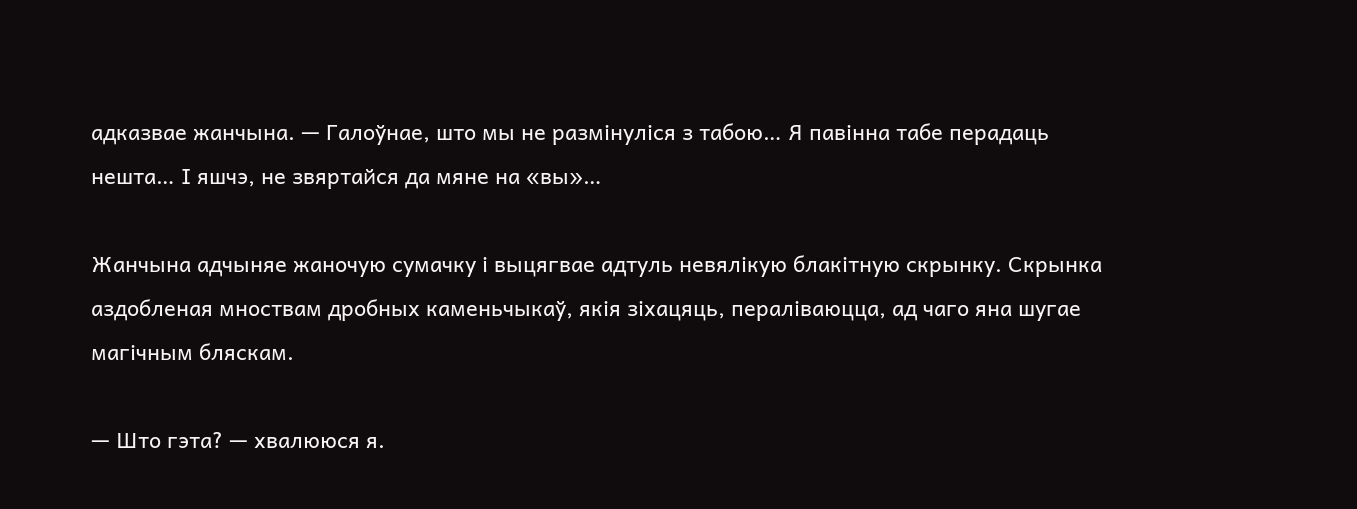адказвае жанчына. — Галоўнае, што мы не размінуліся з табою… Я павінна табе перадаць нешта… І яшчэ, не звяртайся да мяне на «вы»…

Жанчына адчыняе жаночую сумачку і выцягвае адтуль невялікую блакітную скрынку. Скрынка аздобленая мноствам дробных каменьчыкаў, якія зіхацяць, пераліваюцца, ад чаго яна шугае магічным бляскам.

— Што гэта? — хвалююся я.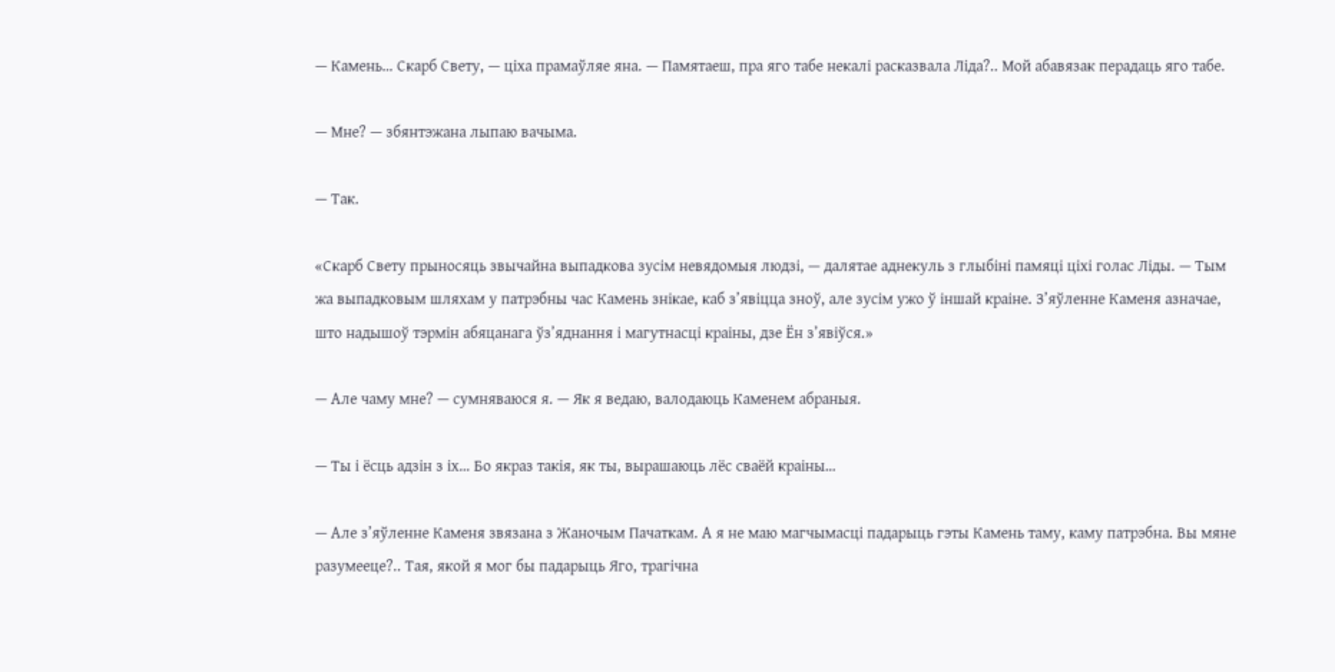— Камень… Скарб Свету, — ціха прамаўляе яна. — Памятаеш, пра яго табе некалі расказвала Ліда?.. Мой абавязак перадаць яго табе.

— Мне? — збянтэжана лыпаю вачыма.

— Так.

«Скарб Свету прыносяць звычайна выпадкова зусім невядомыя людзі, — далятае аднекуль з глыбіні памяці ціхі голас Ліды. — Тым жа выпадковым шляхам у патрэбны час Камень знікае, каб з’явіцца зноў, але зусім ужо ў іншай краіне. З’яўленне Каменя азначае, што надышоў тэрмін абяцанага ўз’яднання і магутнасці краіны, дзе Ён з’явіўся.»

— Але чаму мне? — сумняваюся я. — Як я ведаю, валодаюць Каменем абраныя.

— Ты і ёсць адзін з іх… Бо якраз такія, як ты, вырашаюць лёс сваёй краіны…

— Але з’яўленне Каменя звязана з Жаночым Пачаткам. А я не маю магчымасці падарыць гэты Камень таму, каму патрэбна. Вы мяне разумееце?.. Тая, якой я мог бы падарыць Яго, трагічна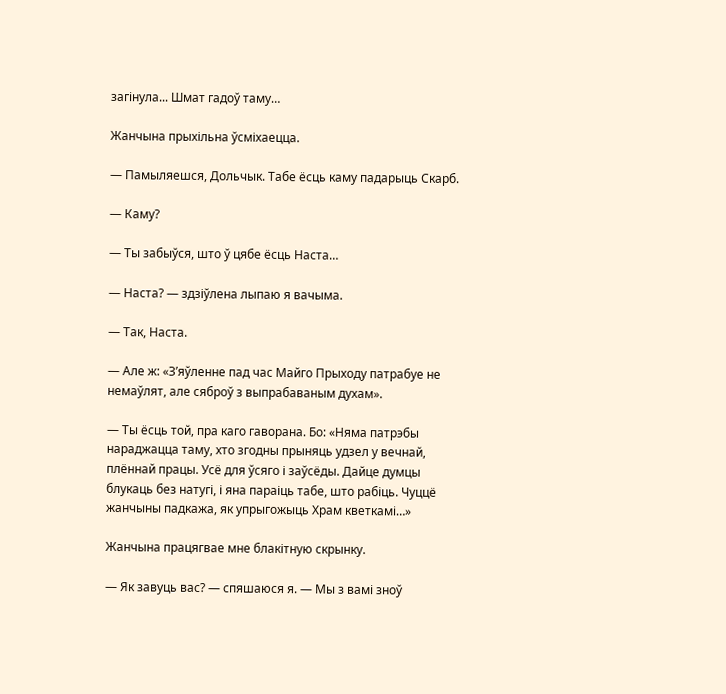загінула... Шмат гадоў таму…

Жанчына прыхільна ўсміхаецца.

— Памыляешся, Дольчык. Табе ёсць каму падарыць Скарб.

— Каму?

— Ты забыўся, што ў цябе ёсць Наста…

— Наста? — здзіўлена лыпаю я вачыма.

— Так, Наста.

— Але ж: «З’яўленне пад час Майго Прыходу патрабуе не немаўлят, але сяброў з выпрабаваным духам».

— Ты ёсць той, пра каго гаворана. Бо: «Няма патрэбы нараджацца таму, хто згодны прыняць удзел у вечнай, плённай працы. Усё для ўсяго і заўсёды. Дайце думцы блукаць без натугі, і яна параіць табе, што рабіць. Чуццё жанчыны падкажа, як упрыгожыць Храм кветкамі…»

Жанчына працягвае мне блакітную скрынку.

— Як завуць вас? — спяшаюся я. — Мы з вамі зноў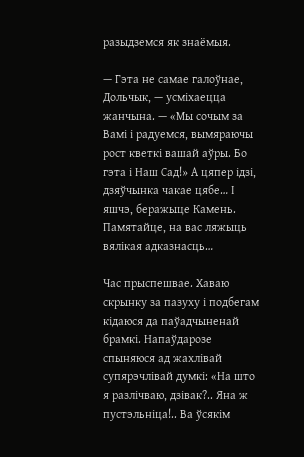разыдземся як знаёмыя.

— Гэта не самае галоўнае, Дольчык, — усміхаецца жанчына. — «Мы сочым за Вамі і радуемся, вымяраючы рост кветкі вашай аўры. Бо гэта і Наш Сад!» А цяпер ідзі, дзяўчынка чакае цябе… І яшчэ, беражыце Камень. Памятайце, на вас ляжыць вялікая адказнасць…

Час прыспешвае. Хаваю скрынку за пазуху і подбегам кідаюся да паўадчыненай брамкі. Напаўдарозе спыняюся ад жахлівай супярэчлівай думкі: «На што я разлічваю, дзівак?.. Яна ж пустэльніца!.. Ва ўсякім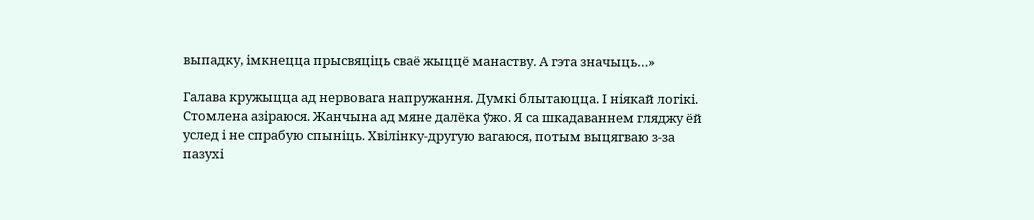выпадку, імкнецца прысвяціць сваё жыццё манаству. А гэта значыць…»

Галава кружыцца ад нервовага напружання. Думкі блытаюцца. І ніякай логікі. Стомлена азіраюся. Жанчына ад мяне далёка ўжо. Я са шкадаваннем гляджу ёй услед і не спрабую спыніць. Хвілінку-другую вагаюся, потым выцягваю з-за пазухі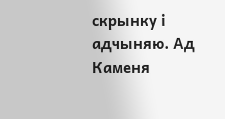скрынку і адчыняю. Ад Каменя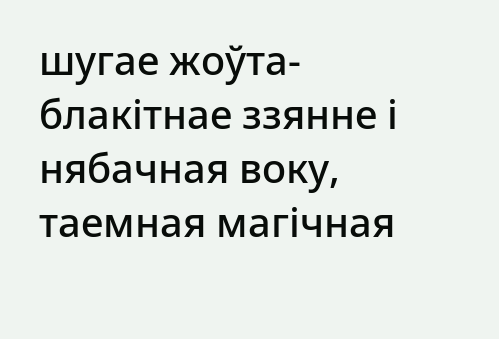шугае жоўта-блакітнае ззянне і нябачная воку, таемная магічная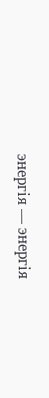энергія — энергія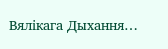Вялікага Дыхання…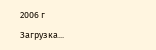2006 г

Загрузка...